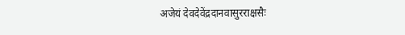अजेयं देवदेवेंद्रदानवासुरराक्षसैः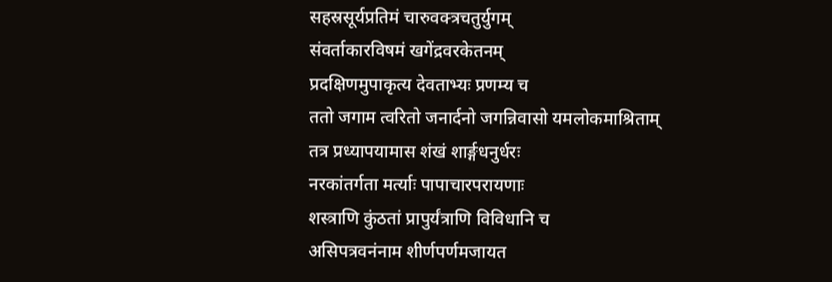सहस्रसूर्यप्रतिमं चारुवक्त्रचतुर्युगम्
संवर्ताकारविषमं खगेंद्रवरकेतनम्
प्रदक्षिणमुपाकृत्य देवताभ्यः प्रणम्य च
ततो जगाम त्वरितो जनार्दनो जगन्निवासो यमलोकमाश्रिताम्
तत्र प्रध्यापयामास शंखं शार्ङ्गधनुर्धरः
नरकांतर्गता मर्त्याः पापाचारपरायणाः
शस्त्राणि कुंठतां प्रापुर्यंत्राणि विविधानि च
असिपत्रवनंनाम शीर्णपर्णमजायत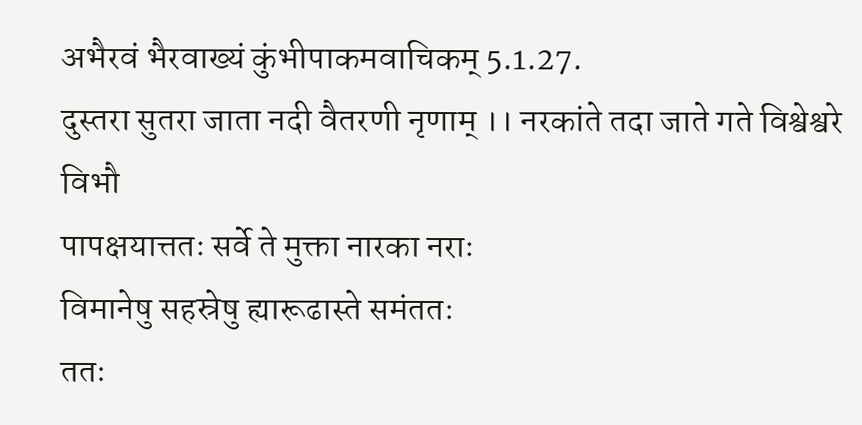अभैरवं भैरवाख्यं कुंभीपाकमवाचिकम् 5.1.27.
दुस्तरा सुतरा जाता नदी वैतरणी नृणाम् ।। नरकांते तदा जाते गते विश्वेश्वरे विभौ
पापक्षयात्ततः सर्वे ते मुक्ता नारका नराः
विमानेषु सहस्रेषु ह्यारूढास्ते समंततः
ततः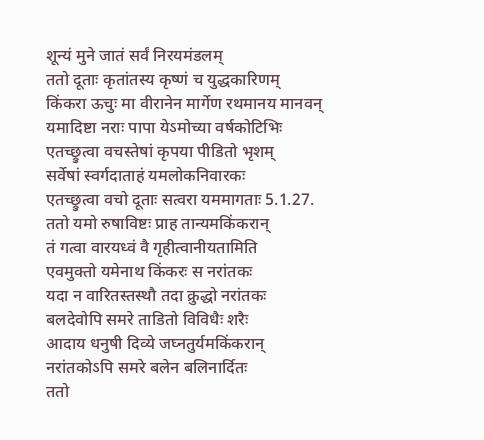शून्यं मुने जातं सर्वं निरयमंडलम्
ततो दूताः कृतांतस्य कृष्णं च युद्धकारिणम्
किंकरा ऊचुः मा वीरानेन मार्गेण रथमानय मानवन्
यमादिष्टा नराः पापा येऽमोच्या वर्षकोटिभिः
एतच्छ्रुत्वा वचस्तेषां कृपया पीडितो भृशम्
सर्वेषां स्वर्गदाताहं यमलोकनिवारकः
एतच्छ्रुत्वा वचो दूताः सत्वरा यममागताः 5.1.27.
ततो यमो रुषाविष्टः प्राह तान्यमकिंकरान्
तं गत्वा वारयध्वं वै गृहीत्वानीयतामिति
एवमुक्तो यमेनाथ किंकरः स नरांतकः
यदा न वारितस्तस्थौ तदा क्रुद्धो नरांतकः
बलदेवोपि समरे ताडितो विविधैः शरैः
आदाय धनुषी दिव्ये जघ्नतुर्यमकिंकरान्
नरांतकोऽपि समरे बलेन बलिनार्दितः
ततो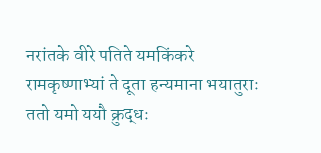नरांतके वीरे पतिते यमकिंकरे
रामकृष्णाभ्यां ते दूता हन्यमाना भयातुराः
ततो यमो ययौ क्रुद्धः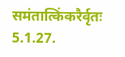समंतात्किंकरैर्वृतः 5.1.27.